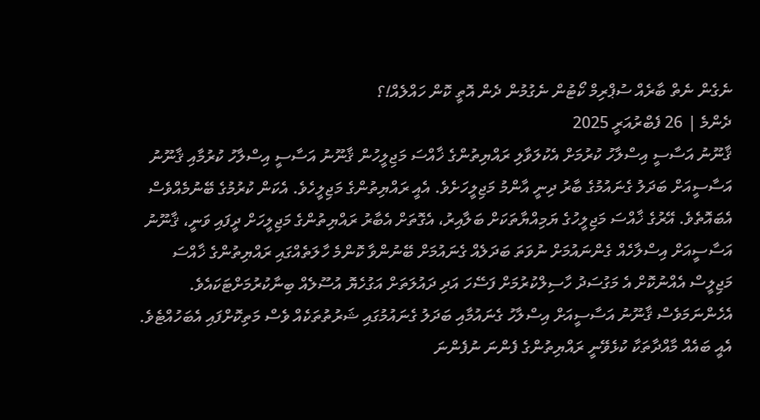ނެގެން ނެތް ބާރެއް ސުޕްރިމް ކޯޓުން ނެގުމުން ދެން އޮތީ ކޮން ހައްލެއް!؟
ދެންމެ | 26 ފެބްރުއަރީ 2025
ޤާނޫނު އަސާސީ އިސްލާހު ކުރުމަށް އެކުލަވާލި ރައްޔިތުންގެ ޚާއްސަ މަޖިލީހުން ޤާނޫނު އަސާސީ އިސްލާހު ކުރުމާއި ޤާނޫނު އަސާސީއަށް ބަދަލު ގެނައުމުގެ ބާރު ދިނީ އާންމު މަޖިލީހަށެވެ. އެއީ ރައްޔިތުންގެ މަޖިލީހެވެ. އެކަން ކުރުމުގެ ބޭނުމެއްވެސް އެބައޮތެވެ. އޭރުގެ ޚާއްސަ މަޖިލީހުގެ ޔަމިއްޔާތަކަށް ބަލާއިރު، އެގޮތަށް އެބާރު ރައްޔިތުންގެ މަޖިލީހަށް ދީފައި ވަނީ، ޤާނޫނު އަސާސީއަށް އިސްލާހެއް ގެންނައުމަށް ނުވަތަ ބަދަލެއް ގެނައުމަށް ބޭނުންވާ ކޮންމެ ހާލަތެއްގައި ރައްޔިތުންގެ ޚާއްސަ މަޖިލީސް އެއްނުކޮށް އެ މަގުސަދު ހާސިލްކުރުމަށް ފަސޭހަ އަދި ދައުލަތަށް އަގުހެޔޮ އުސޫލެއް ބިނާކުރުމަށްޓަކައެވެ.
އެހެންނަމަވެސް ޤާނޫނު އަސާސީއަށް އިސްލާހު ގެނައުމާއި ބަދަލު ގެނައުމުގައި ޝަރުތުތަކެއް ވެސް މަތިކޮށްފައި އެބަހުއްޓެވެ. އެއީ ބައެއް މާއްދާތަކާ ކުޅެވޭނީ ރައްޔިތުންގެ ފެންނަ ނުފެންނަ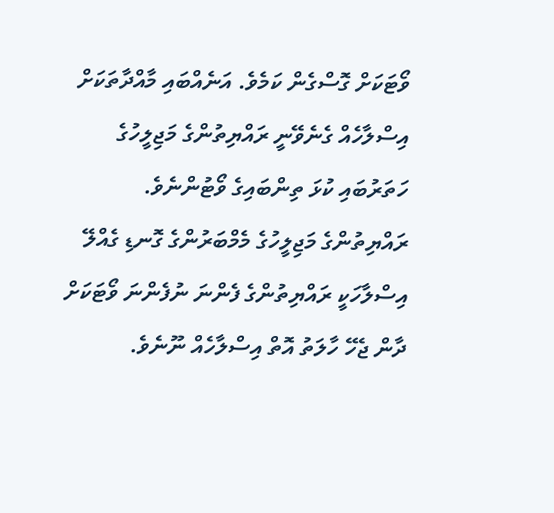ވޯޓަކަށް ގޮސްގެން ކަމެވެ. އަނެއްބައި މާއްދާތަކަށް އިސްލާހެއް ގެނެވޭނީ ރައްޔިތުންގެ މަޖިލީހުގެ ހަތަރުބައި ކުޅަ ތިންބައިގެ ވޯޓުންނެވެ.
ރައްޔިތުންގެ މަޖިލީހުގެ މެމްބަރުންގެ ގޮނޑި ގެއްލޭ އިސްލާހަކީ ރައްޔިތުންގެ ފެންނަ ނުފެންނަ ވޯޓަކަށް ދާން ޖެހޭ ހާލަތު އޮތް އިސްލާހެއް ނޫނެވެ.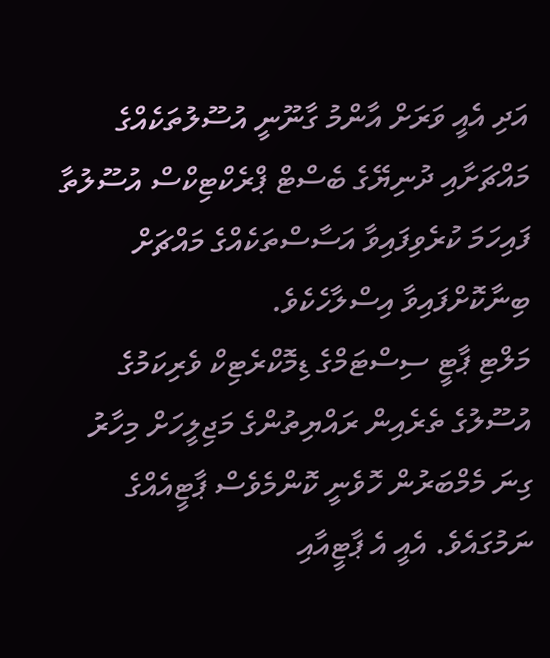އަދި އެއީ ވަރަށް އާންމު ގާނޫނީ އުސޫލުތަކެއްގެ މައްޗަށާއި ދުނިޔޭގެ ބެސްޓް ޕްރެކްޓިކްސް އުސޫލުތާ ފައިހަމަ ކުރެވިފައިވާ އަސާސްތަކެއްގެ މައްޗަށް ބިނާކޮށްފައިވާ އިސްލާހެކެވެ.
މަލްޓި ޕާޓީ ސިސްޓަމްގެ ޑިމޮކްރެޓިކް ވެރިކަމުގެ އުސޫލުގެ ތެރެއިން ރައްޔިތުންގެ މަޖިލީހަށް މިހާރު ގިނަ މެމްބަރުން ހޮވެނީ ކޮންމެވެސް ޕާޓީއެއްގެ ނަމުގައެވެ. އެއީ އެ ޕާޓީއާއި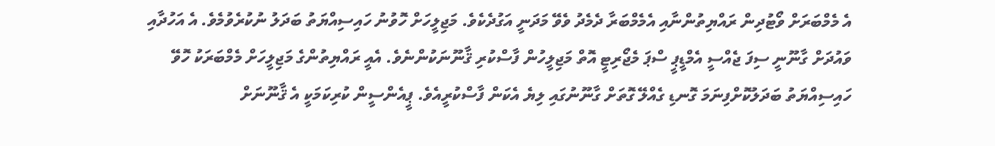އެ މެމްބަރަށް ވޯޓުދިން ރައްޔިތުންނާއި އެމެމްބަރާ ދެމެދު ވެވޭ މަދަނީ އަގުދެކެވެ. މަޖިލީހަށް ހޮވުނު ހައިސިއްޔަތު ބަދަލު ނުކުރެވުމެވެ. އެ އަހުދާއި ވައުދަށް ގާނޫނީ ސިފަ ޖެއްސީ އެމްޑީޕީ ސްޕަ މެޖޯރިޓީ އޮތް މަޖިލީހުން ފާސްކުރި ޤާނޫނަކުންނެވެ. އެއީ ރައްޔިތުންގެ މަޖިލީހަށް މެމްބަރަކު ހޮވޭ ހައިސިއްޔަތު ބަދަލުކޮށްފިނަމަ ގޮނޑި ގެއްލޭ ގޮތަށް ގާނޫނުގައި ލިޔެ އެކަން ފާސްކުރީއެވެ. ޕީއެންސީން ކުރިކަމަކީ އެ ޤާނޫނަށް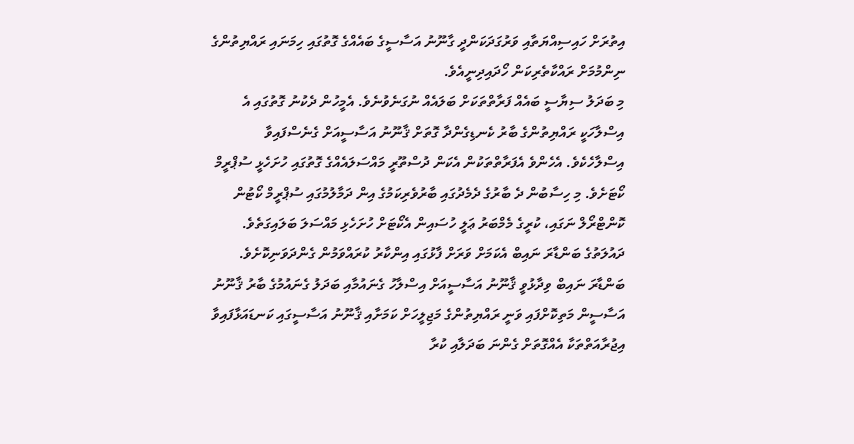އިތުރަށް ހައިސިއްޔަތާއި ވަރުގަދަކަންދީ ގާނޫނު އަސާސީގެ ބައެއްގެ ގޮތުގައި ހިމަނައި ރައްޔިތުންގެ ނިންމުމަށް ރައްކާތެރިކަން ހޯދައިދިނީއެވެ.
މި ބަދަލު ސިޔާސީ ބައެއް ފަރާތްތަކަށް ބަލައެއް ނުގަނެވުނެވެ. އެމީހުން ދެކުނު ގޮތުގައި އެ އިސްލާހަކީ ރައްޔިތުންގެ ބާރު ކެނޑިގެންދާ ގޮތަށް ޤާނޫނު އަސާސީއަށް ގެނެސްފައިވާ އިސްލާހެކެވެ. އެހެންވެ އެފަރާތްތަކުން އެކަން ދުސްތޫރީ މައްސަލައެއްގެ ގޮތުގައި ހުށަހެޅީ ސުޕްރީމް ކޯޓަށެވެ. މި ހިސާބުން ދެ ބާރުގެ ދެމެދުގައި ބާރުވެރިކަމުގެ އިން ދަމާލުމުގައި ސުޕްރީމް ކޯޓުން ކޮންޓްރޯލް ނަގައި، ކުރީގެ މެމްބަރު ޢަލީ ހުސައިން އެކޯޓަށް ހުށަހެޅި މައްސަލަ ބަލައިގަތެވެ. ދައުލަތުގެ ބަންޑާރަ ނައިބް އެކަމަށް ވަރަށް ފާޅުގައި އިންކާރު ކުރައްވަމުން ގެންދަވަނިކޮށެވެ. ބަންޑާރަ ނައިބް ވިދާޅުވީ ޤާނޫނު އަސާސީއަށް އިސްލާހު ގެނައުމާއި ބަދަލު ގެނައުމުގެ ބާރު ޤާނޫނު އަސާސީން މަތިކޮށްފައި ވަނީ ރައްޔިތުންގެ މަޖިލީހަށް ކަމަށާއި ޤާނޫނު އަސާސީގައި ކަނޑައަޅާފައިވާ އިޖުރާއަތްތަކާ އެއްގޮތަށް ގެންނަ ބަދަލާއި ކުރާ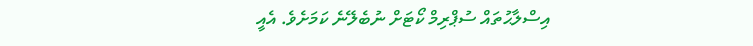އިސްލާޙުތައް ސުޕްރިމް ކޯޓަށް ނުބެލޭނެ ކަމަށެވެ. އެއީ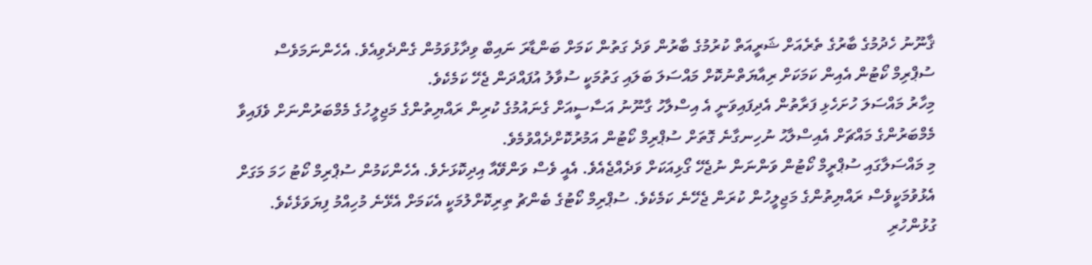ޤާނޫނު ހެދުމުގެ ބާރުގެ ތެރެއަށް ޝަރީއަތް ކުރުމުގެ ބާރުން ވަދެ ގަތުން ކަމަށް ބަންޑާރަ ނައިބް ވިދާޅުވަމުން ގެންދެވިއެވެ. އެހެންނަމަވެސް ސުޕްރިމް ކޯޓުން އެއިން ކަމަކަށް ރިއާޔަތްނުކޮށް މައްސަލަ ބަލައި ގަތުމަކީ ސުވާލު އުފައްދަން ޖެހޭ ކަމެކެވެ.
މިހާރު މައްސަލަ ހުށަހެޅި ފަރާތުން އެދިފައިވަނީ އެ އިސްލާހު ގާނޫނު އަސާސީއަށް ގެނައުމުގެ ކުރިން ރައްޔިތުންގެ މަޖިލީހުގެ މެމްބަރުންނަށް ވެފައިވާ މެމްބަރުންގެ މައްޗަށް އެއިސްލާޙު ނުހިނގާނެ ގޮތަށް ސުޕްރިމް ކޯޓުން އަމުރުކޮށްދެއްވުމެވެ.
މި މައްސަލާގައި ސުޕްރީމް ކޯޓުން ވަންނަން ނުޖެހޭ ގޯޅިއަކަށް ވަދެއްޖެއެވެ. އެއީ ވެސް ވަންވޭއާ އިދިކޮޅަށެވެ. އެހެންކަމުން ސުޕްރިމް ކޯޓު ހަމަ މަގަށް އެޅުވުމަކީވެސް ރައްޔިތުންގެ މަޖިލީހުން ކުރަން ޖެހޭނެ ކަމެކެވެ. ސުޕްރިމް ކޯޓުގެ ބެންޗު ތިރިކޮށްލުމަކީ އެކަމަށް އެޅޭނެ މުހިއްމު ފިޔަވަޅެކެވެ.
ގުޅުންހުރި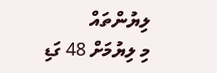ލިޔުންތައް
މި ލިޔުމަށް 48 ގަޑި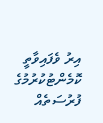އިރު ވެފައިވާތީ ކޮމެންޓުކުރުމުގެ ފުރުސަތެއް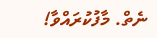ނެތް. މާފުކުރައްވާ!